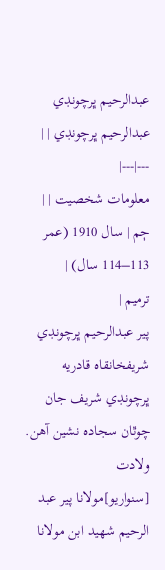عبدالرحيم ڀرچونڊي
عبدالرحيم ڀرچونڊي | |
---|---|
معلومات شخصيت | |
ڄم | سال 1910 (عمر 113–114 سال) |
ترميم |
پير عبدالرحيم ڀرچونڊي شريفخانقاه قادريه ڀرچونڊي شريف جان چوٿان سجاده نشين آهن.
ولادت
[سنواريو]مولانا پير عبد الرحيم شهيد ابن مولانا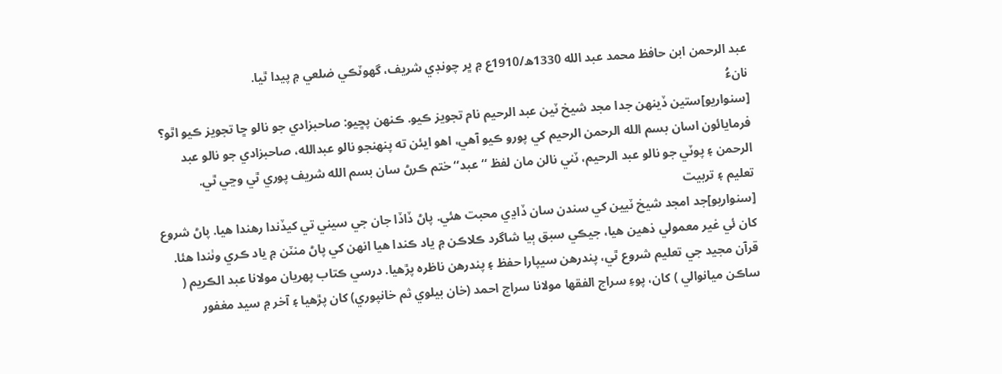عبد الرحمن ابن حافظ محمد عبد الله 1330ھ/1910ع ۾ ڀر چونڊي شريف، گھوٽڪي ضلعي ۾ پيدا ٿيا.
نانءُ
[سنواريو]ستين ڏينھن جدا مجد شيخ ٽين عبد الرحيم نام تجويز ڪيو. ڪنھن پڇيو: صاحبزادي جو نالو ڇا تجويز ڪيو اٿو؟ فرمايائون اسان بسم الله الرحمن الرحيم کي پورو ڪيو آهي، اھو ايئن ته پنھنجو نالو عبدالله، صاحبزادي جو نالو عبد الرحمن ۽ پوٽي جو نالو عبد الرحيم، ٽني نالن مان لفظ ‘‘ عبد‘‘ ختم ڪرڻ سان بسم الله شريف پوري ٿي وڃي ٿي.
تعليم ۽ تربيت
[سنواريو]جد امجد شيخ ٽيين کي سندن سان ڏاڍي محبت هئي. پاڻ ڏاڏا جان جي سيني تي کيڏندا رھندا ھيا. پاڻ شروع کان ئي غير معمولي ذهين ھيا، جيڪي سبق ٻيا شاگرد ڪلاڪن ۾ ياد ڪندا ھيا انھن کي پاڻ منٽن ۾ ياد ڪري وٺندا ھئا. قرآن مجيد جي تعليم شروع ٿي، پندرهن سيپارا حفظ ۽ پندرهن ناظره پڙھيا. درسي ڪتاب پهريان مولانا عبد الڪريم ( ساڪن ميانوالي ) کان، پوءِ سراج الفقها مولانا سراج احمد (خان بيلوي ثم خانپوري) کان پڙھيا ۽ آخر ۾ سيد مغفور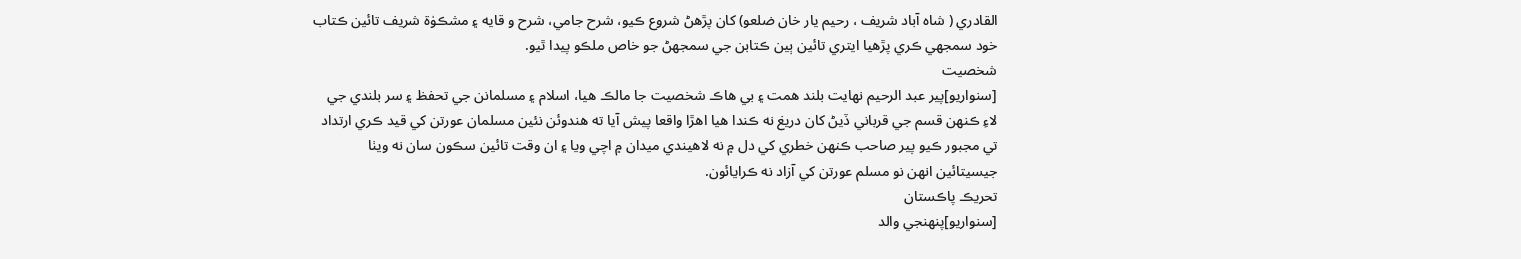القادري ( شاه آباد شريف ، رحيم يار خان ضلعو) کان پڙھڻ شروع ڪيو، شرح جامي، شرح و قايه ۽ مشڪوٰۃ شريف تائين ڪتاب خود سمجھي ڪري پڙھيا ايتري تائين ٻين ڪتابن جي سمجھڻ جو خاص ملڪو پيدا ٿيو.
شخصيت
[سنواريو]پير عبد الرحيم نهايت بلند همت ۽ بي هاڪ شخصيت جا مالڪ ھيا، اسلام ۽ مسلمانن جي تحفظ ۽ سر بلندي جي لاءِ ڪنهن قسم جي قرباني ڏيڻ کان دريغ نه ڪندا ھيا اھڙا واقعا پيش آيا ته هندوئن نئين مسلمان عورتن کي قيد ڪري ارتداد تي مجبور ڪيو پير صاحب ڪنھن خطري کي دل ۾ نه لاھيندي ميدان ۾ اچي ويا ۽ ان وقت تائين سڪون سان نه ويٺا جيسيتائين انھن نو مسلم عورتن کي آزاد نه ڪرايائون.
تحريڪ پاڪستان
[سنواريو]پنهنجي والد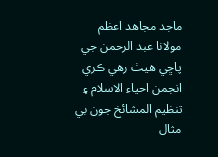ماجد مجاهد اعظم مولانا عبد الرحمن جي پاڇي ھيٺ رھي ڪري انجمن احياء الاسلام ۽ تنظيم المشائخ جون بي مثال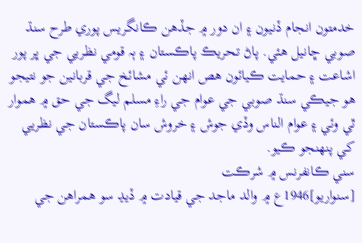خدمتون انجام ڏنيون ۽ ان دور ۾ جڏھن ڪانگريس پوري طرح سنڌ صوبي ڇانيل هئي. پاڻ تحريڪ پاڪستان ۽ ٻہ قومي نظريي جي ڀر پور اشاعت ۽ حمايت ڪيائون ھص انهن ئي مشائخ جي قربانين جو نتيجو ھو جيڪي سنڌ صوبي جي عوام جي راءِ مسلم ليگ جي حق ۾ هموار ٿي وئي ۽ عوام الناس وڏي جوش ۽ خروش سان پاڪستان جي نظريي کي پنهنجو ڪيو.
سني ڪانفرنس ۾ شرڪت
[سنواريو]1946ع ۾ والد ماجد جي قيادت ۾ ڏيڍ سو ھمراھن جي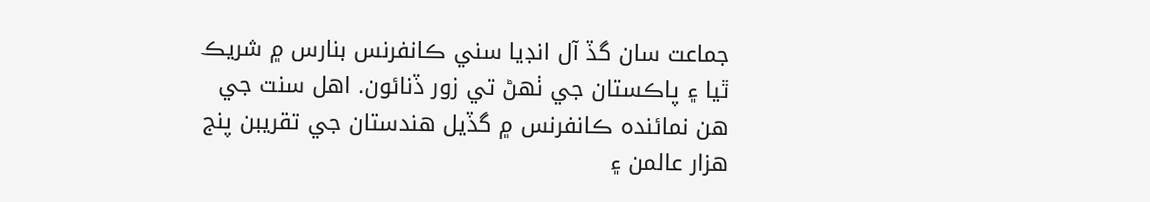جماعت سان گڏ آل انڊيا سني ڪانفرنس بنارس ۾ شريڪ ٿيا ۽ پاڪستان جي ٺھڻ تي زور ڏنائون. اهل سنت جي ھن نمائنده ڪانفرنس ۾ گڏيل هندستان جي تقريبن پنج هزار عالمن ۽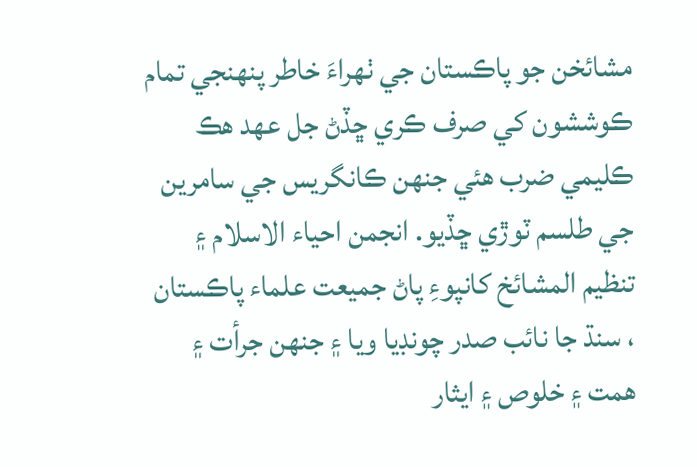مشائخن جو پاڪستان جي ٺھراءَ خاطر پنهنجي تمام ڪوششون کي صرف ڪري ڇڏڻ جل عهد ھڪ ڪليمي ضرب ھئي جنھن ڪانگريس جي سامرين جي طلسم ٽوڙي ڇڏيو. انجمن احياء الاسلام ۽ تنظيم المشائخ کانپوءِ پاڻ جميعت علماء پاڪستان ، سنڌ جا نائب صدر چونڊيا ويا ۽ جنھن جرأت ۽ همت ۽ خلوص ۽ ايثار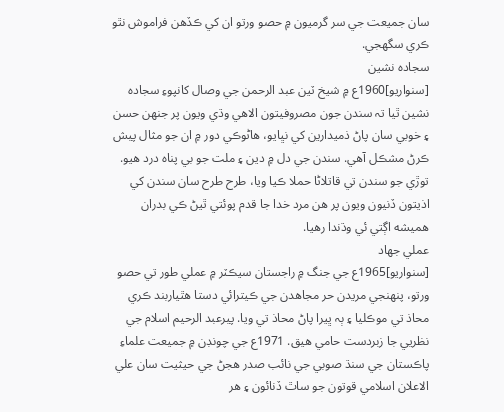سان جميعت جي سر گرميون ۾ حصو ورتو ان کي ڪڏھن فراموش نٿو ڪري سگھجي.
سجاده نشين
[سنواريو]1960ع ۾ شيخ ٽين عبد الرحمن جي وصال کانپوءِ سجاده نشين ٿيا تہ سندن جون مصروفيتون الاھي وڌي ويون پر جنهن حسن ۽ خوبي سان پاڻ ذميدارين کي نڀايو، ھاڻوڪي دور ۾ ان جو مثال پيش ڪرڻ مشڪل آهي. سندن جي دل ۾ دين ۽ ملت جو بي پناه درد ھيو. توڙي جو سندن تي قاتلاڻا حملا ڪيا ويا، طرح طرح سان سندن کي اذيتون ڏنيون ويون پر ھن مرد خدا جا قدم پوئتي ٿيڻ ڪي بدران هميشه اڳتي ئي وڌندا رهيا.
عملي جهاد
[سنواريو]1965ع جي جنگ ۾ راجستان سيڪٽر ۾ عملي طور تي حصو ورتو، پنھنجي مريدن حر مجاهدن جي ڪيترائي دستا ھٿياربند ڪري محاذ تي موڪليا ۽ ٻہ ڀيرا پاڻ محاذ تي ويا. پيرعبد الرحيم اسلام جي نظريي جا زبردست حامي ھيق. 1971ع جي چونڊن ۾ جميعت علماءِ پاڪستان جي سنڌ صوبي جي نائب صدر هجڻ جي حيثيت سان علي الاعلان اسلامي قوتون جو ساٿ ڏنائون ۽ هر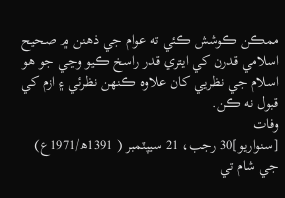ممڪن ڪوشش ڪئي ته عوام جي ذهنن ۾ صحيح اسلامي قدرن کي ايتري قدر راسخ ڪيو وڃي جو ھو اسلام جي نظريي کان علاوه ڪنھن نظرئي ۽ ازم کي قبول نه ڪن.
وفات
[سنواريو]30 رجب، 21 سيپٽمبر ( 1391ھ/1971ع) جي شام تي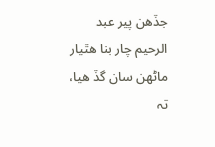جڏھن پير عبد الرحيم چار بنا ھٿيار ماڻھن سان گڏ ھيا، تہ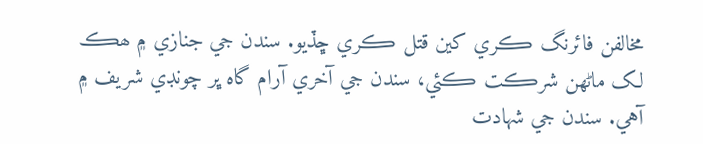مخالفن فائرنگ ڪري کين قتل ڪري ڇڏيو. سندن جي جنازي ۾ ھڪ لک ماڻھن شرڪت ڪئي، سندن جي آخري آرام گاه ڀر چونڊي شريف ۾ آهي. سندن جي شهادت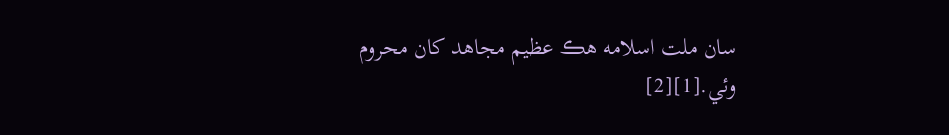سان ملت اسلامه ھڪ عظيم مجاهد کان محروم وئي.[1][2]